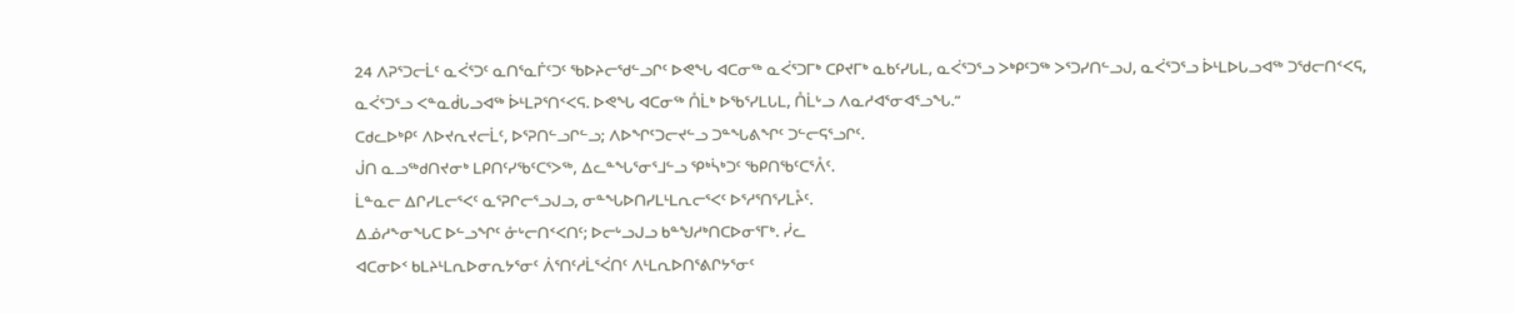24 ᐱᕈᕐᑐᓕᒫᑦ ᓇᐹᕐᑐᑦ ᓇᑎᕐᓇᒦᑦᑐᑦ ᖃᐅᔨᓕᖁᓪᓗᒋᑦ ᐅᕙᖓ ᐊᑕᓂᖅ ᓇᐹᕐᑐᒥᒃ ᑕᑭᔪᒥᒃ ᓇᑲᑦᓯᒐᒪ, ᓇᐹᕐᑐᕐᓗ ᐳᒃᑭᑦᑐᖅ ᐳᕐᑐᓯᑎᓪᓗᒍ, ᓇᐹᕐᑐᕐᓗ ᐆᒻᒪᐅᒐᓗᐊᖅ ᑐᖁᓕᑎᑉᐸᕋ, ᓇᐹᕐᑐᕐᓗ ᐸᓐᓇᑰᒐᓗᐊᖅ ᐆᒻᒪᕈᕐᑎᑉᐸᕋ. ᐅᕙᖓ ᐊᑕᓂᖅ ᑍᒫᒃ ᐅᖃᕐᓯᒪᒐᒪ, ᑍᒫᒡᓗ ᐱᓇᓱᐊᕐᓂᐊᕐᓗᖓ.”
ᑕᑯᓚᐅᒃᑭᑦ ᐱᐅᔪᕆᔪᓕᒫᑦ, ᐅᕐᕈᑎᓪᓗᒋᓪᓗ; ᐱᐅᖏᑦᑐᓕᔪᓪᓗ ᑐᓐᖓᕕᖏᑦ ᑐᓪᓕᕋᕐᓗᒋᑦ.
ᒎᑎ ᓇᓗᖅᑯᑎᔪᓂᒃ ᒪᑭᑎᑦᓯᖃᑦᑕᕐᐳᖅ, ᐃᓚᓐᖓᕐᓂᕐᒧᓪᓗ ᕿᒃᓵᒃᑐᑦ ᖃᑭᑎᖃᑦᑕᕐᐰᑦ.
ᒫᓐᓇᓕ ᐃᒋᓯᒪᓕᕐᐸᑦ ᓇᕐᕈᒋᓕᕐᓗᒍᓗ, ᓂᓐᖓᐅᑎᓯᒪᒻᒪᕆᓕᕐᐸᑦ ᐅᕐᓱᕐᑎᕐᓯᒪᔧᑦ.
ᐃᓅᓱᖕᓂᖓᑕ ᐅᓪᓗᖏᑦ ᓁᒡᓕᑎᑉᐸᑎᑦ; ᐅᓕᒡᓗᒍᓗ ᑲᓐᖑᓱᒃᑎᑕᐅᓂᕐᒥᒃ. ᓰᓚ
ᐊᑕᓂᐅᑉ ᑲᒪᔨᒻᒪᕆᐅᓂᕆᔭᕐᓂᑦ ᐲᕐᑎᑦᓱᒫᕐᐹᑎᑦ ᐱᒻᒪᕆᐅᑎᕐᕕᒋᔭᕐᓂᑦ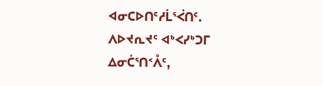ᐊᓂᑕᐅᑎᑦᓱᒫᕐᐹᑎᑦ.
ᐱᐅᔪᕆᔪᑦ ᐊᒃᐸᓯᒃᑐᒥ ᐃᓂᑖᕐᑎᑉᐰᑦ,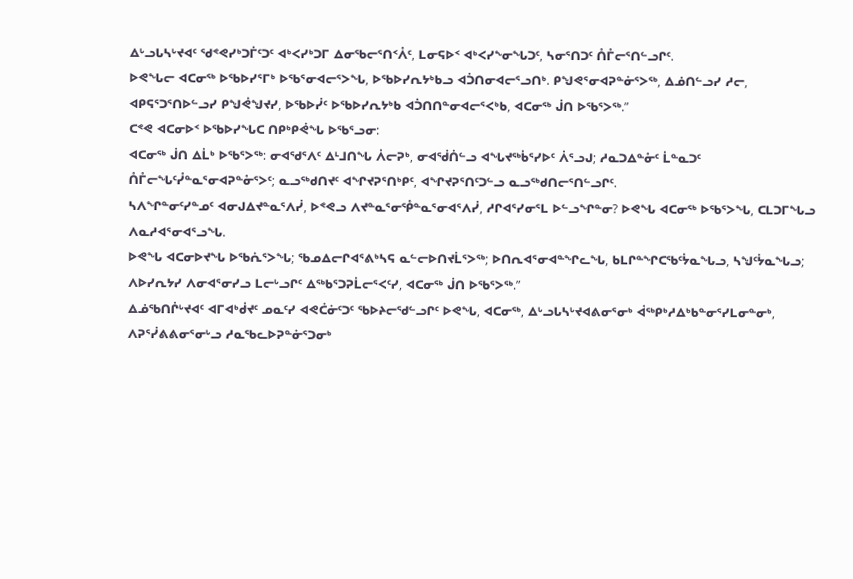ᐃᒡᓗᒐᓴᒡᔪᐊᑦ ᖁᕝᕙᓯᒃᑐᒦᑦᑐᑦ ᐊᒃᐸᓯᒃᑐᒥ ᐃᓂᖃᓕᕐᑎᑉᐰᑦ, ᒪᓂᕋᐅᑉ ᐊᒃᐸᓯᖕᓂᖓᑐᑦ, ᓴᓂᕐᑎᑐᑦ ᑍᒤᓕᕐᑎᓪᓗᒋᑦ.
ᐅᕙᖓᓕ ᐊᑕᓂᖅ ᐅᖃᐅᓯᕐᒥᒃ ᐅᖃᕐᓂᐊᓕᕐᐳᖓ, ᐅᖃᐅᓯᕆᔭᒃᑲᓗ ᐊᑑᑎᓂᐊᓕᕐᓗᑎᒃ. ᑭᖑᕙᕐᓂᐊᕈᓐᓃᕐᐳᖅ, ᐃᓅᑎᓪᓗᓯ ᓱᓕ, ᐊᑭᕋᕐᑐᕐᑎᐅᓪᓗᓯ ᑭᖑᕚᖑᔪᓯ, ᐅᖃᐅᓰᑦ ᐅᖃᐅᓯᕆᔭᒃᑲ ᐊᑑᑎᑎᓐᓂᐊᓕᕐᐸᒃᑲ, ᐊᑕᓂᖅ ᒎᑎ ᐅᖃᕐᐳᖅ.”
ᑕᕝᕙ ᐊᑕᓂᐅᑉ ᐅᖃᐅᓯᖓᑕ ᑎᑭᒃᑭᕚᖓ ᐅᖃᕐᓗᓂ:
ᐊᑕᓂᖅ ᒎᑎ ᐃᒫᒃ ᐅᖃᕐᐳᖅ: ᓂᐊᖁᕐᐱᑦ ᐃᒻᒧᑎᖓ ᐲᓕᕈᒃ, ᓂᐊᖂᑏᓪᓗ ᐊᖓᔪᖅᑳᕐᓯᐅᑦ ᐲᕐᓗᒍ; ᓱᓇᑐᐃᓐᓁᑦ ᒫᓐᓇᑐᑦ ᑍᒤᓕᖓᑦᓮᓐᓇᕐᓂᐊᕈᓐᓁᕐᐳᑦ; ᓇᓗᖅᑯᑎᔪᑦ ᐊᖏᔪᕈᕐᑎᒃᑭᑦ, ᐊᖏᔪᕈᕐᑎᑦᑐᓪᓗ ᓇᓗᖅᑯᑎᓕᕐᑎᓪᓗᒋᑦ.
ᓴᐱᖏᓐᓂᑦᓯᓐᓄᑦ ᐊᓂᒍᐃᔪᓐᓇᕐᐱᓰ, ᐅᕝᕙᓗ ᐱᔪᓐᓇᕐᓂᕾᓐᓇᕐᓂᐊᕐᐱᓰ, ᓱᒋᐊᕐᓯᓂᕐᒪ ᐅᓪᓗᖏᓐᓂ? ᐅᕙᖓ ᐊᑕᓂᖅ ᐅᖃᕐᐳᖓ, ᑕᒪᑐᒥᖓᓗ ᐱᓇᓱᐊᕐᓂᐊᕐᓗᖓ.
ᐅᕙᖓ ᐊᑕᓂᐅᔪᖓ ᐅᖃᕇᕐᐳᖓ; ᖃᓄᐃᓕᒋᐊᕐᕕᒃᓴᕋ ᓇᓪᓕᐅᑎᔪᒫᕐᐳᖅ; ᐅᑎᕆᐊᕐᓂᐊᓐᖏᓚᖓ, ᑲᒪᒋᓐᖏᑕᖃᑦᔮᓇᖓᓗ, ᓴᖑᑦᔮᓇᖓᓗ; ᐱᐅᓯᕆᔭᓯ ᐱᓂᐊᕐᓂᓯᓗ ᒪᓕᒡᓗᒋᑦ ᐃᖅᑲᕐᑐᕈᒫᓕᕐᐸᑦᓯ, ᐊᑕᓂᖅ ᒎᑎ ᐅᖃᕐᐳᖅ.”
ᐃᓅᖃᑎᒌᒡᔪᐊᑦ ᐊᒥᐊᒃᑰᔪᑦ ᓄᓇᑦᓯ ᐊᕙᑖᓃᑦᑐᑦ ᖃᐅᔨᓕᖁᓪᓗᒋᑦ ᐅᕙᖓ, ᐊᑕᓂᖅ, ᐃᒡᓗᒐᓴᒡᔪᐊᕕᓂᕐᓂᒃ ᐋᖅᑭᒃᓱᐃᒃᑲᓐᓂᕐᓯᒪᓂᓐᓂᒃ, ᐱᕈᕐᓰᕕᕕᓂᕐᓂᒡᓗ ᓱᓇᖃᓚᐅᕈᓐᓃᕐᑐᓂᒃ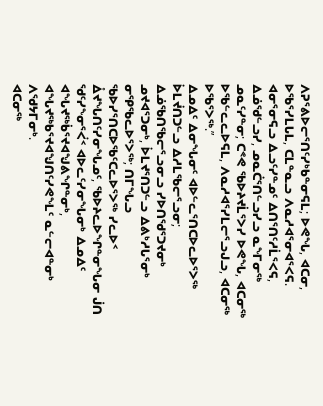ᐱᕈᕐᕕᐅᓕᕐᑎᑦᓯᒃᑲᓐᓂᕋᒪ; ᐅᕙᖓ, ᐊᑕᓂ, ᐅᖃᕐᓯᒪᒐᒪ, ᑕᒪᓐᓇᓗ ᐱᓇᓱᐊᕐᓂᐊᕐᐸᕋ.
ᐊᓂᕐᓂᕋᓗ ᐃᓗᑦᓯᓐᓄᑦ ᐃᑎᕐᑎᑦᓱᒫᕐᐸᕋ, ᐃᓅᖁᓪᓗᓯ, ᓄᓇᑖᕐᑎᓪᓗᓯᓗ ᓇᖕᒥᓂᖅ ᓄᓇᑦᓯᓐᓂ; ᑕᕝᕙ ᖃᐅᔨᔪᒫᕐᐳᓯ ᐅᕙᖓ, ᐊᑕᓂᖅ ᐅᖃᓪᓚᓚᐅᕋᒪ, ᐱᓇᓱᐊᕐᓯᒪᓕᕐᓗᒍᓗ, ᐊᑕᓂᖅ ᐅᖃᕐᐳᖅ.”
ᐃᓄᐃᑦ ᐃᓂᖓᓂᑦ ᐊᐅᓪᓚᕐᑎᑕᐅᓚᐅᕐᐳᖅ ᐆᒪᔫᑎᑐᓪᓗ ᐃᓱᒪᖃᓕᕐᓗᓂ; ᐃᓅᖃᑎᖃᓕᕐᓗᓂᓗ ᓯᐅᑎᖁᕐᑐᔪᓂᒃ ᓄᔪᐊᕐᑐᓂᒃ, ᐆᒪᔪᕐᑎᑐᓪᓗ ᐃᕕᒃᓱᒐᕐᓂᒃ ᓂᕿᖃᓚᐅᕐᐳᖅ; ᑎᒥᖓᓗ ᖃᐅᓯᕐᑎᑕᐅᖃᑦᑕᓚᐅᕐᐳᖅ ᓯᓚᐅᑉ ᐂᔪᖓᑎᑦᓯᓂᖓᓄᑦ, ᖃᐅᔨᓚᐅᖏᓐᓂᖓᓂ ᒎᑎ ᖁᑦᓯᖕᓂᕐᐹᑉ ᐊᐅᓚᑦᓯᓂᖓᓂᒃ ᐃᓄᐃᑦ ᐊᖓᔪᖅᑳᕐᔪᐊᖑᕕᖏᓐᓂᒃ, ᐊᖓᔪᖅᑲᕐᔪᐊᖑᑎᑦᓯᕙᖕᒪᑦ ᓇᓪᓕᐊᓐᓂᒃ ᐱᖁᔭᒥᓂᒃ.
ᐊᑕᓂᖅ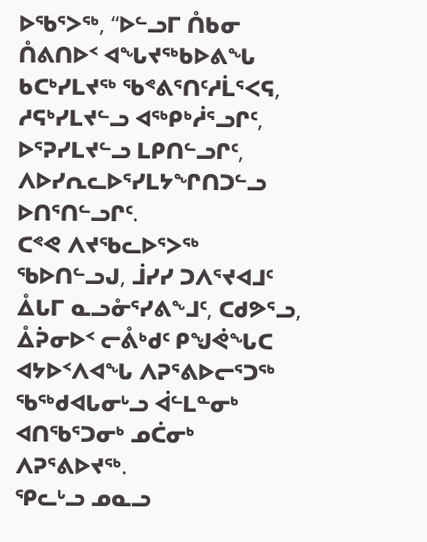ᐅᖃᕐᐳᖅ, “ᐅᓪᓗᒥ ᑍᑲᓂ ᑍᕕᑎᐅᑉ ᐊᖓᔪᖅᑲᐅᕕᖓ ᑲᑕᒃᓯᒪᔪᖅ ᖃᕝᕕᕐᑎᑦᓱᒫᕐᐸᕋ, ᓱᕋᒃᓯᒪᔪᓪᓗ ᐊᖅᑭᒃᓲᕐᓗᒋᑦ, ᐅᕐᕈᓯᒪᔪᓪᓗ ᒪᑭᑎᓪᓗᒋᑦ, ᐱᐅᓯᕆᓚᐅᕐᓯᒪᔭᖏᑎᑐᓪᓗ ᐅᑎᕐᑎᓪᓗᒋᑦ.
ᑕᕝᕙ ᐱᔪᖃᓚᐅᕐᐳᖅ ᖃᐅᑎᓪᓗᒍ, ᒨᓯᓯ ᑐᐱᕐᔪᐊᒧᑦ ᐂᒐᒥ ᓇᓗᓁᕐᓯᕕᖕᒧᑦ, ᑕᑯᕗᕐᓗ, ᐂᕉᓂᐅᑉ ᓕᕔᒃᑯᑦ ᑭᖑᕚᖓᑕ ᐊᔭᐅᑉᐱᐊᖓ ᐱᕈᕐᕕᐅᓕᕐᑐᖅ ᖃᖅᑯᐊᒐᓂᒡᓗ ᐋᓪᒪᓐᓂᒃ ᐊᑎᖃᕐᑐᓂᒃ ᓄᑖᓂᒃ ᐱᕈᕐᕕᐅᔪᖅ.
ᕿᓚᒡᓗ ᓄᓇᓗ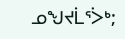ᓄᖑᔪᒫᕐᐴᒃ;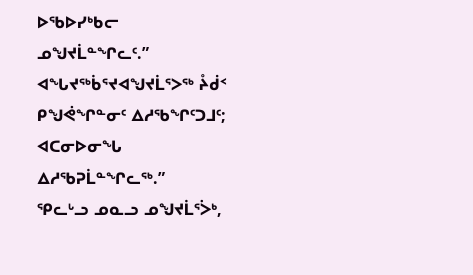ᐅᖃᐅᓯᒃᑲᓕ ᓄᖑᔪᒫᓐᖏᓚᑦ.”
ᐊᖓᔪᖅᑳᕐᔪᐊᖑᔪᒫᕐᐳᖅ ᔧᑰᑉ ᑭᖑᕚᖏᓐᓂᑦ ᐃᓱᖃᖏᑦᑐᒧᑦ; ᐊᑕᓂᐅᓂᖓ ᐃᓱᖃᕈᒫᓐᖏᓚᖅ.”
ᕿᓚᒡᓗ ᓄᓇᓗ ᓄᖑᔪᒫᕐᐴᒃ,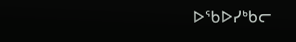ᐅᖃᐅᓯᒃᑲᓕ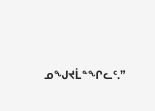ᓄᖑᔪᒫᓐᖏᓚᑦ.”